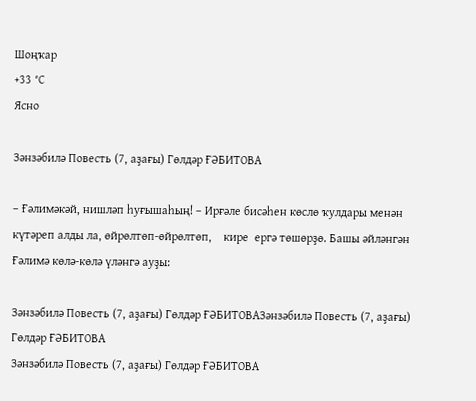Шоңҡар
+33 °С
Ясно

Зәнзәбилә Повесть (7, аҙағы) Гөлдәр ҒӘБИТОВА

– Ғәлимәкәй, нишләп һуғышаһың! – Ирғәле бисәһен көслө ҡулдары менән күтәреп алды ла, өйрөлтөп-өйрөлтөп,    кире  ергә төшөрҙө. Башы әйләнгән Ғәлимә көлә-көлә үләнгә ауҙы:

Зәнзәбилә Повесть (7, аҙағы) Гөлдәр ҒӘБИТОВАЗәнзәбилә Повесть (7, аҙағы) Гөлдәр ҒӘБИТОВА
Зәнзәбилә Повесть (7, аҙағы) Гөлдәр ҒӘБИТОВА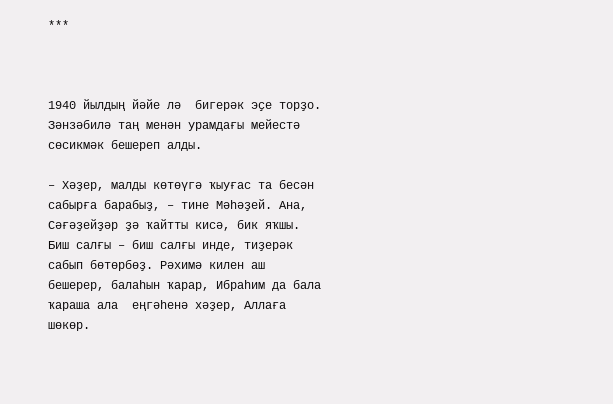***



1940 йылдың йәйе лә  бигерәк эҫе торҙо. Зәнзәбилә таң менән урамдағы мейестә сөсикмәк бешереп алды.

– Хәҙер, малды көтөүгә ҡыуғас та бесән сабырға барабыҙ, – тине Мәһәҙей. Ана, Сәғәҙейҙәр ҙә ҡайтты кисә, бик яҡшы.  Биш салғы – биш салғы инде, тиҙерәк сабып бөтөрбөҙ. Рәхимә килен аш бешерер, балаһын ҡарар, Ибраһим да бала ҡараша ала  еңгәһенә хәҙер, Аллаға шөкөр.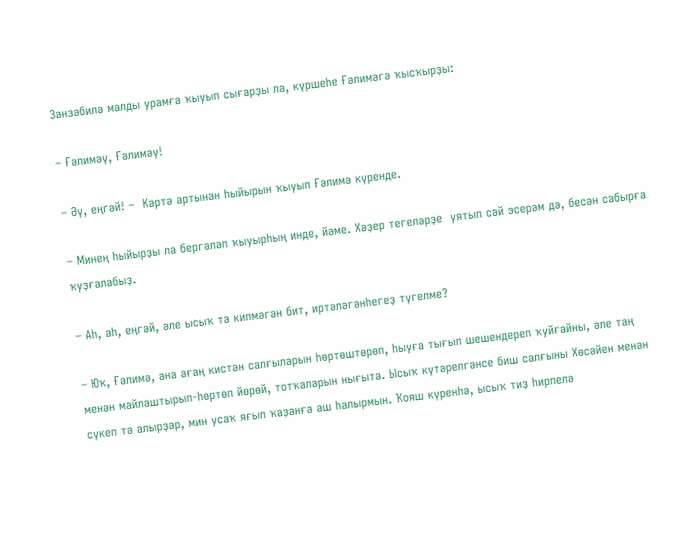Зәнзәбилә малды урамға ҡыуып сығарҙы ла, күршеһе Ғәлимәгә ҡысҡырҙы:

– Ғәлимәү, Ғәлимәү!

– Әү, еңгәй! –  Кәртә артынан һыйырын ҡыуып Ғәлимә күренде.

– Минең һыйырҙы ла бергәләп ҡыуырһың инде, йәме. Хәҙер тегеләрҙе  уятып сәй эсерәм дә, бесән сабырға ҡуҙғалабыҙ.

– Аһ, аһ, еңгәй, әле ысыҡ та кипмәгән бит, иртәләгәнһегеҙ түгелме?

– Юҡ, Ғәлимә, ана ағаң кистән салғыларын һөртөштөрөп, һыуға тығып шешендереп ҡуйғайны, әле таң менән майлаштырып-һөртөп йөрөй, тотҡаларын нығыта. Ысыҡ күтәрелгәнсе биш салғыны Хөсәйен менән сүкеп тә алырҙар, мин усаҡ яғып ҡаҙанға аш һалырмын. Ҡояш күренһә, ысыҡ тиҙ һирпелә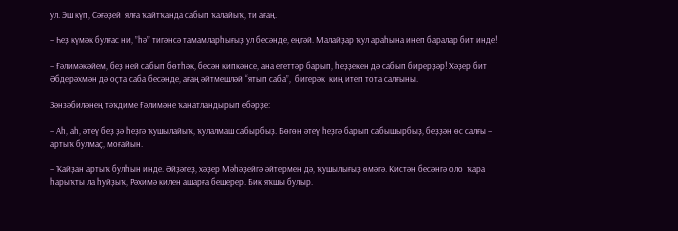ул. Эш күп, Сәғәҙей  ялға ҡайтҡанда сабып ҡалайыҡ, ти ағаң.

– Һеҙ күмәк булғас ни, ”һә” тигәнсә тамамларһығыҙ ул бесәнде, еңгәй. Малайҙар ҡул араһына инеп баралар бит инде!

– Ғәлимәкәйем, беҙ ней сабып бөтһәк, бесән кипкәнсе, ана егеттәр барып, һеҙҙекен дә сабып бирерҙәр! Хәҙер бит Әбдерәхмән дә оҫта саба бесәнде, ағаң әйтмешләй “ятып саба”,  бигерәк  киң итеп тота салғыны.

Зәнзәбиләнең тәҡдиме Ғәлимәне ҡанатландырып ебәрҙе:

– Аһ, аһ, әтеү беҙ ҙә һеҙгә ҡушылайыҡ, ҡулалмаш сабырбыҙ. Бөгөн әтеү һеҙгә барып сабышырбыҙ, беҙҙән өс салғы – артыҡ булмаҫ, моғайын.

– Ҡайҙан артыҡ булһын инде. Әйҙәгеҙ, хәҙер Мәһәҙейгә әйтермен дә, ҡушылығыҙ өмәгә. Кистән бесәнгә оло  ҡара һарыҡты ла һуйҙыҡ, Рәхимә килен ашарға бешерер. Бик яҡшы булыр.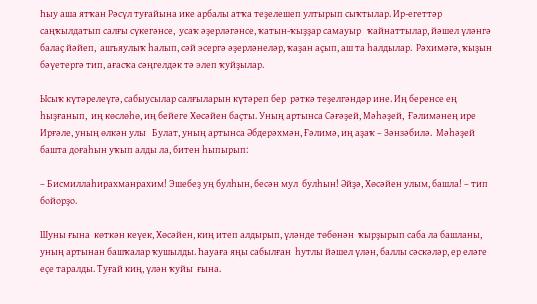Һыу аша ятҡан Рәсүл туғайына ике арбалы атҡа теҙелешеп ултырып сыҡтылар. Ир-егеттәр саңҡылдатып салғы сүкегәнсе,  усаҡ әҙерләгәнсе, ҡатын-ҡыҙҙар самауыр   ҡайнаттылар, йәшел үләнгә балаҫ йәйеп,  ашъяулыҡ һалып, сәй эсергә әҙерләнеләр, ҡаҙан аҫып, аш та һалдылар.  Рәхимәгә, ҡыҙын бәүетергә тип, ағасҡа сәңгелдәк тә элеп ҡуйҙылар.

Ысыҡ күтәрелеүгә, сабыусылар салғыларын күтәреп бер  рәткә теҙелгәндәр ине. Иң беренсе ең һыҙғанып,  иң көслөһө, иң бейеге Хөсәйен баҫты. Уның артынса Сәғәҙей, Мәһәҙей,  Ғәлимәнең ире Ирғәле, уның өлкән улы   Булат, уның артынса Әбдерәхмән, Ғәлимә, иң аҙаҡ – Зәнзәбилә.  Мәһәҙей башта доғаһын уҡып алды ла, битен һыпырып:

– Бисмиллаһирахманрахим! Эшебеҙ уң булһын, бесән мул  булһын! Әйҙә, Хөсәйен улым, башла! – тип бойорҙо.

Шуны ғына  көткән кеүек, Хөсәйен, киң итеп алдырып, үләнде төбөнән  ҡырҙырып саба ла башланы, уның артынан башҡалар ҡушылды. Һауаға яңы сабылған  һутлы йәшел үлән, баллы сәскәләр, ер еләге еҫе таралды. Туғай киң, үлән ҡуйы  ғына.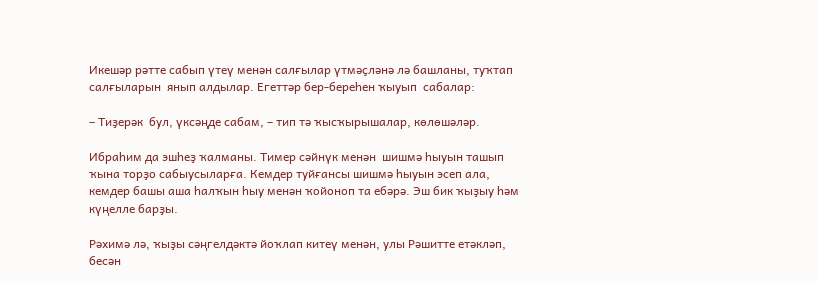Икешәр рәтте сабып үтеү менән салғылар үтмәҫләнә лә башланы, туҡтап  салғыларын  янып алдылар. Егеттәр бер-береһен ҡыуып  сабалар:

– Тиҙерәк  бул, үксәңде сабам, – тип тә ҡысҡырышалар, көлөшәләр.

Ибраһим да эшһеҙ ҡалманы. Тимер сәйнүк менән  шишмә һыуын ташып ҡына торҙо сабыусыларға. Кемдер туйғансы шишмә һыуын эсеп ала, кемдер башы аша һалҡын һыу менән ҡойоноп та ебәрә. Эш бик ҡыҙыу һәм күңелле барҙы.

Рәхимә лә, ҡыҙы сәңгелдәктә йоҡлап китеү менән, улы Рәшитте етәкләп, бесән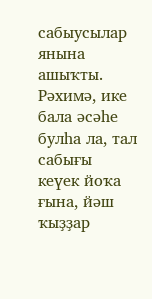сабыусылар  янына ашыҡты. Рәхимә, ике бала әсәһе булһа ла, тал сабығы кеүек йоҡа  ғына, йәш ҡыҙҙар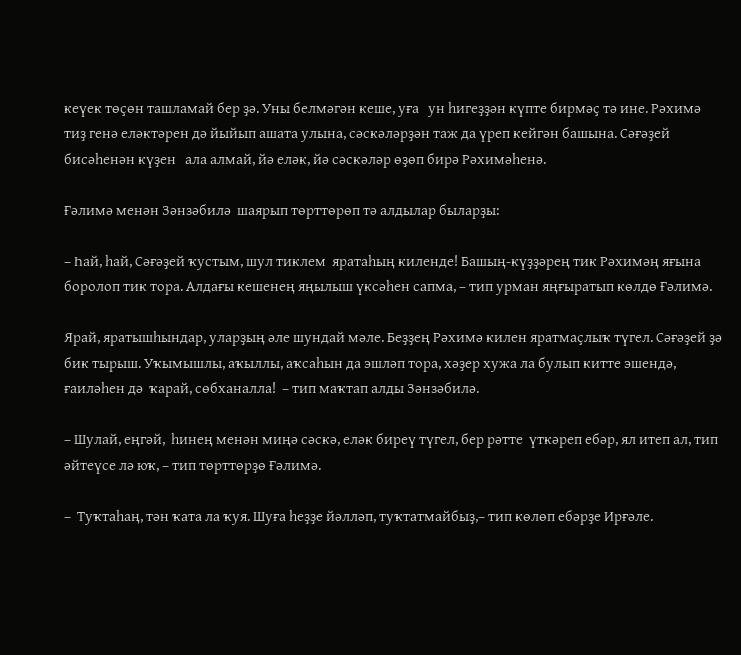кеүек төҫөн ташламай бер ҙә. Уны белмәгән кеше, уға   ун һигеҙҙән күпте бирмәҫ тә ине. Рәхимә тиҙ генә еләктәрен дә йыйып ашата улына, сәскәләрҙән таж да үреп кейгән башына. Сәғәҙей бисәһенән күҙен   ала алмай, йә еләк, йә сәскәләр өҙөп бирә Рәхимәһенә.

Ғәлимә менән Зәнзәбилә  шаярып төрттөрөп тә алдылар быларҙы:

– Һай, һай, Сәғәҙей ҡустым, шул тиклем  яратаһың киленде! Башың-күҙҙәрең тик Рәхимәң яғына боролоп тик тора. Алдағы кешенең яңылыш үксәһен сапма, – тип урман яңғыратып көлдө Ғәлимә.

Ярай, яратышһындар, уларҙың әле шундай мәле. Беҙҙең Рәхимә килен яратмаҫлыҡ түгел. Сәғәҙей ҙә бик тырыш. Уҡымышлы, аҡыллы, аҡсаһын да эшләп тора, хәҙер хужа ла булып китте эшендә, ғаиләһен дә  ҡарай, сөбханалла!  – тип маҡтап алды Зәнзәбилә.

– Шулай, еңгәй,  һинең менән миңә сәскә, еләк биреү түгел, бер рәтте  үткәреп ебәр, ял итеп ал, тип әйтеүсе лә юҡ, – тип төрттөрҙө Ғәлимә.

–  Туҡтаһаң, тән ҡата ла ҡуя. Шуға һеҙҙе йәлләп, туҡтатмайбыҙ,– тип көлөп ебәрҙе Ирғәле.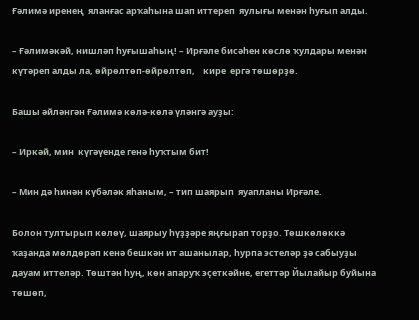Ғәлимә иренең  яланғас арҡаһына шап иттереп  яулығы менән һуғып алды.

– Ғәлимәкәй, нишләп һуғышаһың! – Ирғәле бисәһен көслө ҡулдары менән күтәреп алды ла, өйрөлтөп-өйрөлтөп,    кире  ергә төшөрҙө.

Башы әйләнгән Ғәлимә көлә-көлә үләнгә ауҙы:

– Иркәй, мин  күгәүенде генә һуҡтым бит!

– Мин дә һинән күбәләк яһаным, – тип шаярып  яуапланы Ирғәле.

Болон тултырып көлөү, шаярыу һүҙҙәре яңғырап торҙо. Төшкөлөккә ҡаҙанда мөлдөрәп кенә бешкән ит ашанылар, һурпа эстеләр ҙә сабыуҙы   дауам иттеләр. Төштән һуң, көн апаруҡ эҫеткәйне, егеттәр Йылайыр буйына  төшөп,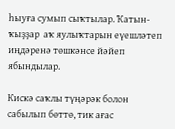һыуға сумып сыҡтылар. Ҡатын-ҡыҙҙар  аҡ яулыҡтарын еүешләтеп   иңдәренә төшкәнсе йәйеп ябындылар.

Кискә саҡлы түңәрәк болон сабылып бөттө, тик ағас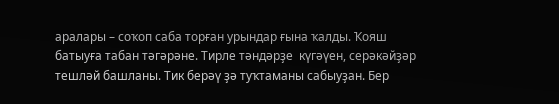аралары – соҡоп саба торған урындар ғына ҡалды. Ҡояш батыуға табан тәгәрәне. Тирле тәндәрҙе  күгәүен, серәкәйҙәр тешләй башланы. Тик берәү ҙә туҡтаманы сабыуҙан. Бер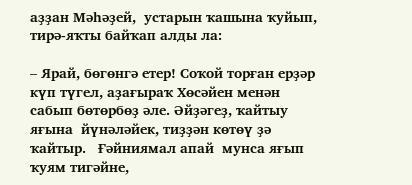аҙҙан Мәһәҙей,  устарын ҡашына ҡуйып, тирә-яҡты байҡап алды ла:

– Ярай, бөгөнгә етер! Соҡой торған ерҙәр күп түгел, аҙағыраҡ Хөсәйен менән  сабып бөтөрбөҙ әле. Әйҙәгеҙ, ҡайтыу яғына  йүнәләйек, тиҙҙән көтөү ҙә ҡайтыр.   Ғәйниямал апай  мунса яғып ҡуям тигәйне,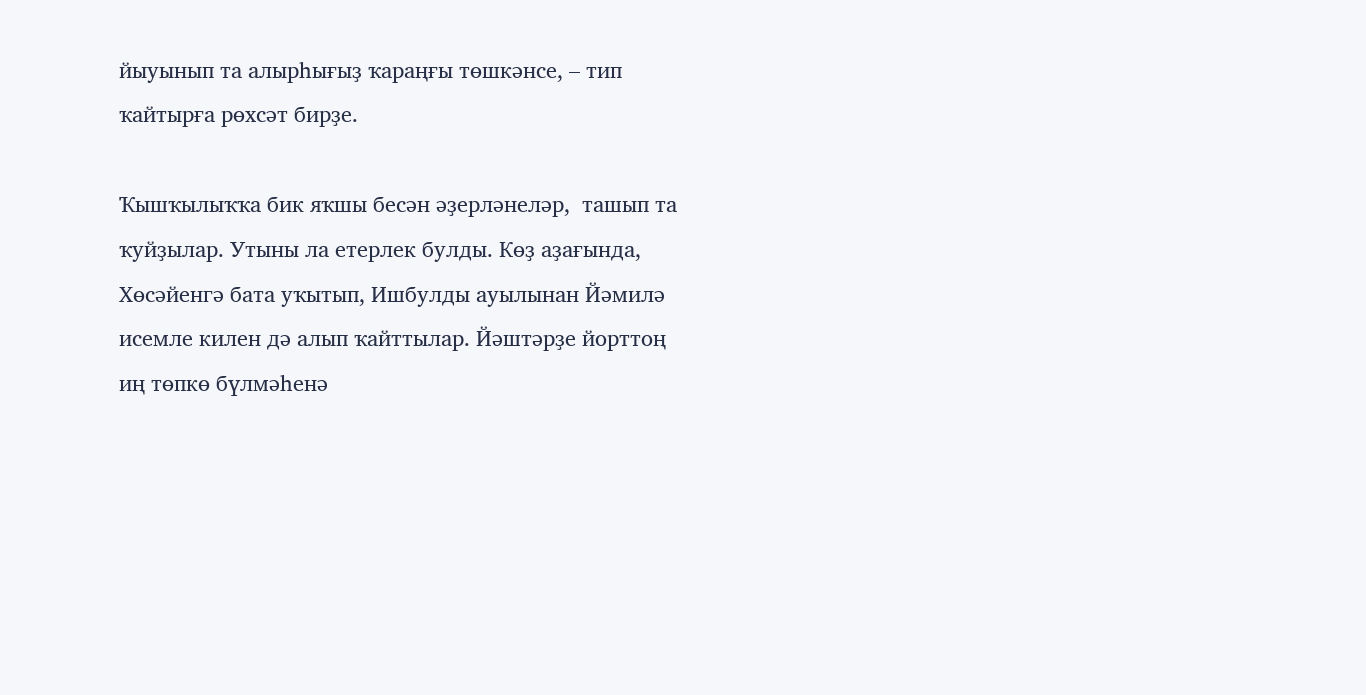йыуынып та алырһығыҙ ҡараңғы төшкәнсе, – тип ҡайтырға рөхсәт бирҙе.

Ҡышҡылыҡҡа бик яҡшы бесән әҙерләнеләр,  ташып та ҡуйҙылар. Утыны ла етерлек булды. Көҙ аҙағында,   Хөсәйенгә бата уҡытып, Ишбулды ауылынан Йәмилә исемле килен дә алып ҡайттылар. Йәштәрҙе йорттоң иң төпкө бүлмәһенә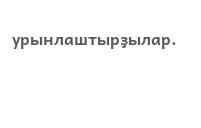урынлаштырҙылар.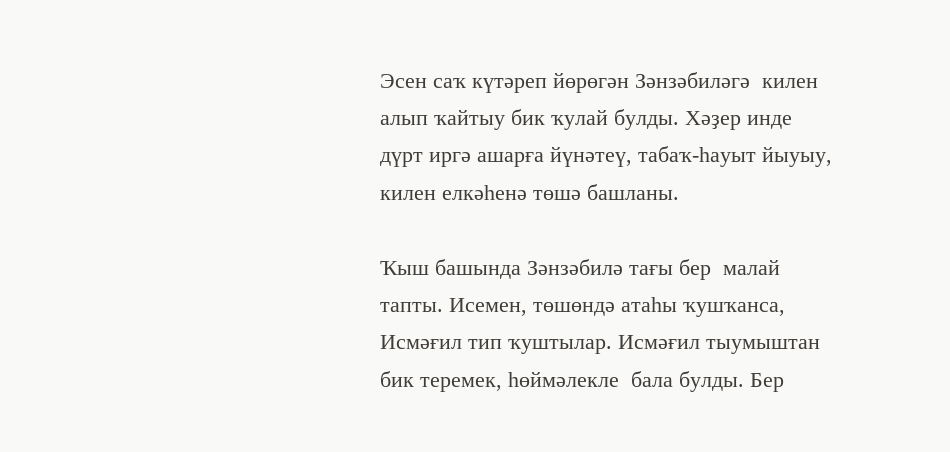Эсен саҡ күтәреп йөрөгән Зәнзәбиләгә  килен алып ҡайтыу бик ҡулай булды. Хәҙер инде дүрт иргә ашарға йүнәтеү, табаҡ-һауыт йыуыу, килен елкәһенә төшә башланы.

Ҡыш башында Зәнзәбилә тағы бер  малай тапты. Исемен, төшөндә атаһы ҡушҡанса, Исмәғил тип ҡуштылар. Исмәғил тыумыштан   бик теремек, һөймәлекле  бала булды. Бер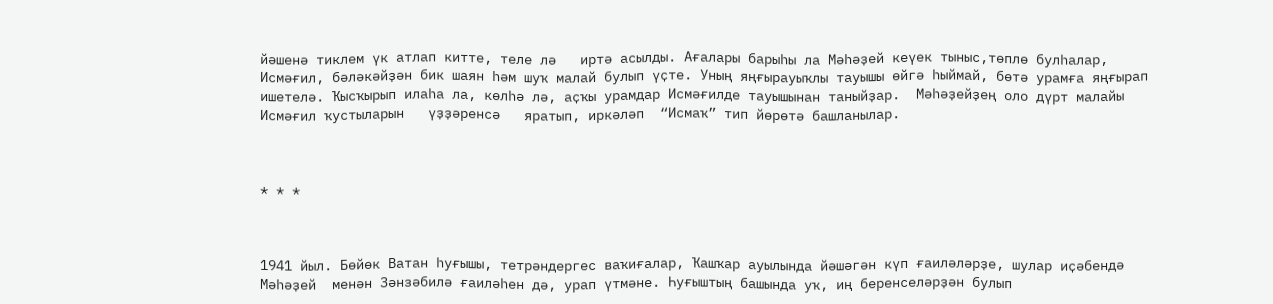йәшенә тиклем үк атлап китте, теле лә   иртә асылды. Ағалары барыһы ла Мәһәҙей кеүек тыныс,төплө булһалар, Исмәғил, бәләкәйҙән бик шаян һәм шуҡ малай булып үҫте. Уның яңғырауыҡлы тауышы өйгә һыймай, бөтә урамға яңғырап ишетелә. Ҡысҡырып илаһа ла, көлһә лә, аҫҡы урамдар Исмәғилде тауышынан таныйҙар.  Мәһәҙейҙең оло дүрт малайы  Исмәғил ҡустыларын   үҙҙәренсә   яратып, иркәләп  “Исмаҡ” тип йөрөтә башланылар.



* * *



1941 йыл. Бөйөк Ватан һуғышы, тетрәндергес ваҡиғалар, Ҡашҡар ауылында йәшәгән күп ғаиләләрҙе, шулар иҫәбендә  Мәһәҙей  менән Зәнзәбилә ғаиләһен дә, урап үтмәне. Һуғыштың башында уҡ, иң беренселәрҙән булып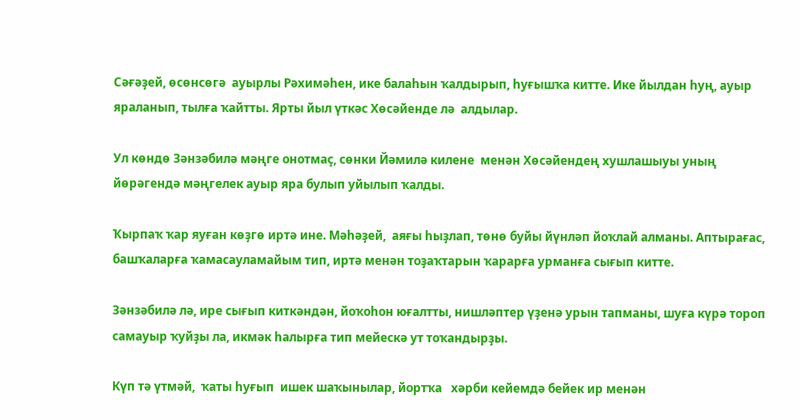Сәғәҙей, өсөнсөгә  ауырлы Рәхимәһен, ике балаһын ҡалдырып, һуғышҡа китте. Ике йылдан һуң, ауыр яраланып, тылға ҡайтты. Ярты йыл үткәс Хөсәйенде лә  алдылар.

Ул көндө Зәнзәбилә мәңге онотмаҫ, сөнки Йәмилә килене  менән Хөсәйендең хушлашыуы уның йөрәгендә мәңгелек ауыр яра булып уйылып ҡалды.

Ҡырпаҡ ҡар яуған көҙгө иртә ине. Мәһәҙей,  аяғы һыҙлап, төнө буйы йүнләп йоҡлай алманы. Аптырағас, башҡаларға ҡамасауламайым тип, иртә менән тоҙаҡтарын ҡарарға урманға сығып китте.

Зәнзәбилә лә, ире сығып киткәндән, йоҡоһон юғалтты, нишләптер үҙенә урын тапманы, шуға күрә тороп самауыр ҡуйҙы ла, икмәк һалырға тип мейескә ут тоҡандырҙы.

Күп тә үтмәй,  ҡаты һуғып  ишек шаҡынылар, йортҡа   хәрби кейемдә бейек ир менән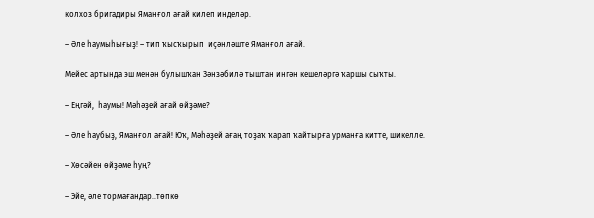колхоз бригадиры Яманғол ағай килеп инделәр.

– Әле һаумыһығыҙ! – тип ҡысҡырып  иҫәнләште Яманғол ағай.

Мейес артында эш менән булышҡан Зәнзәбилә тыштан ингән кешеләргә ҡаршы сыҡты.

– Еңгәй,  һаумы! Мәһәҙей ағай өйҙәме?

– Әле һаубыҙ, Яманғол ағай! Юҡ, Мәһәҙей ағаң тоҙаҡ ҡарап ҡайтырға урманға китте, шикелле.

– Хөсәйен өйҙәме һуң?

– Эйе, әле тормағандар..төпкө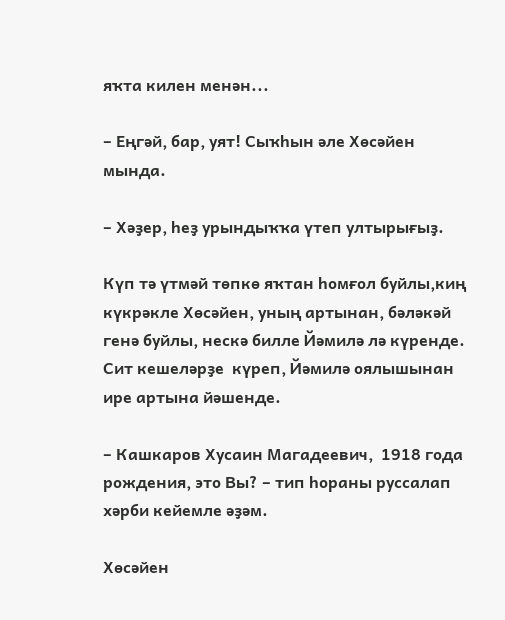яҡта килен менән...

– Еңгәй, бар, уят! Сыҡһын әле Хөсәйен мында.

– Хәҙер, һеҙ урындыҡҡа үтеп ултырығыҙ.

Күп тә үтмәй төпкө яҡтан һомғол буйлы,киң күкрәкле Хөсәйен, уның артынан, бәләкәй генә буйлы, нескә билле Йәмилә лә күренде. Сит кешеләрҙе  күреп, Йәмилә оялышынан ире артына йәшенде.

– Кашкаров Хусаин Магадеевич,  1918 года рождения, это Вы? – тип һораны руссалап хәрби кейемле әҙәм.

Хөсәйен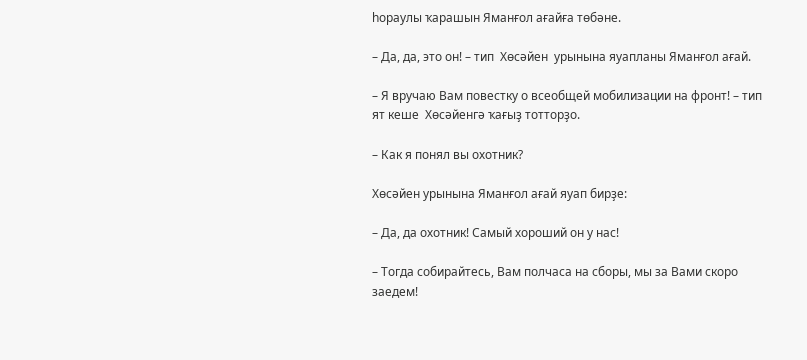һораулы ҡарашын Яманғол ағайға төбәне.

– Да, да, это он! – тип  Хөсәйен  урынына яуапланы Яманғол ағай.

– Я вручаю Вам повестку о всеобщей мобилизации на фронт! – тип ят кеше  Хөсәйенгә ҡағыҙ тотторҙо.

– Как я понял вы охотник?

Хөсәйен урынына Яманғол ағай яуап бирҙе:

– Да, да охотник! Самый хороший он у нас!

– Тогда собирайтесь, Вам полчаса на сборы, мы за Вами скоро заедем!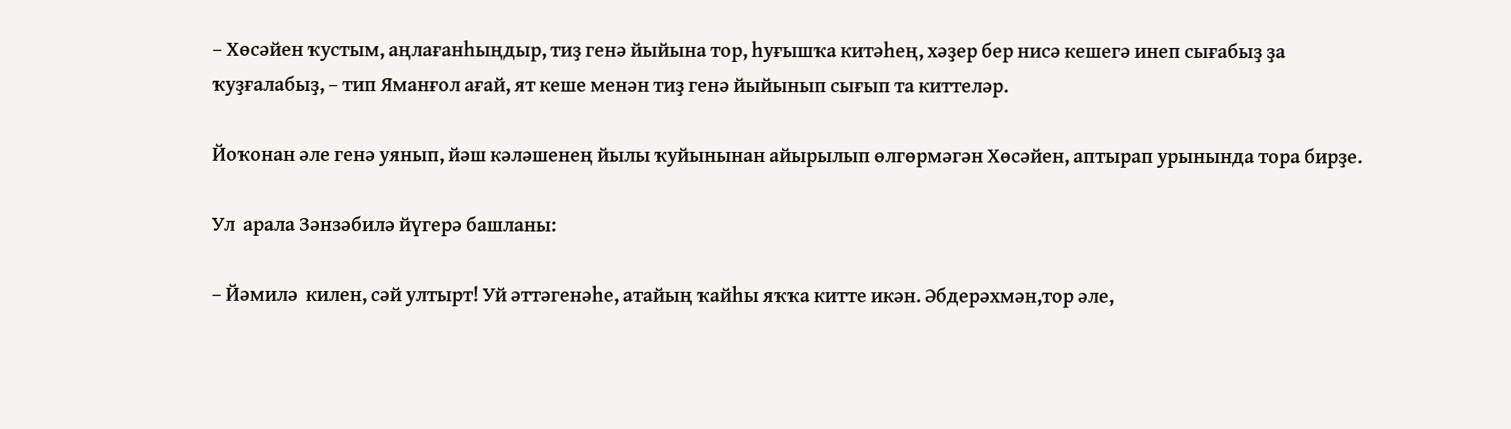– Хөсәйен ҡустым, аңлағанһыңдыр, тиҙ генә йыйына тор, һуғышҡа китәһең, хәҙер бер нисә кешегә инеп сығабыҙ ҙа ҡуҙғалабыҙ, – тип Яманғол ағай, ят кеше менән тиҙ генә йыйынып сығып та киттеләр.

Йоҡонан әле генә уянып, йәш кәләшенең йылы ҡуйынынан айырылып өлгөрмәгән Хөсәйен, аптырап урынында тора бирҙе.

Ул  арала Зәнзәбилә йүгерә башланы:

– Йәмилә  килен, сәй ултырт! Уй әттәгенәһе, атайың ҡайһы яҡҡа китте икән. Әбдерәхмән,тор әле,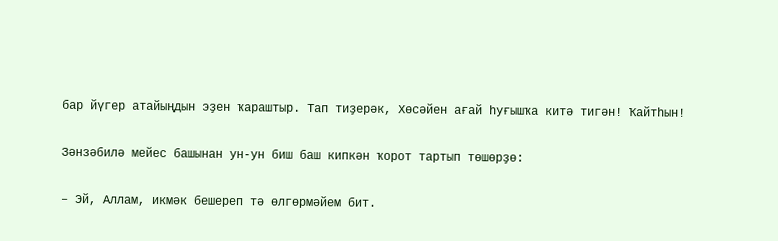бар йүгер атайыңдын эҙен ҡараштыр. Тап тиҙерәк, Хөсәйен ағай һуғышҡа китә тигән! Ҡайтһын!

Зәнзәбилә мейес башынан ун-ун биш баш кипкән ҡорот тартып төшөрҙө:

– Эй, Аллам, икмәк бешереп тә өлгөрмәйем бит.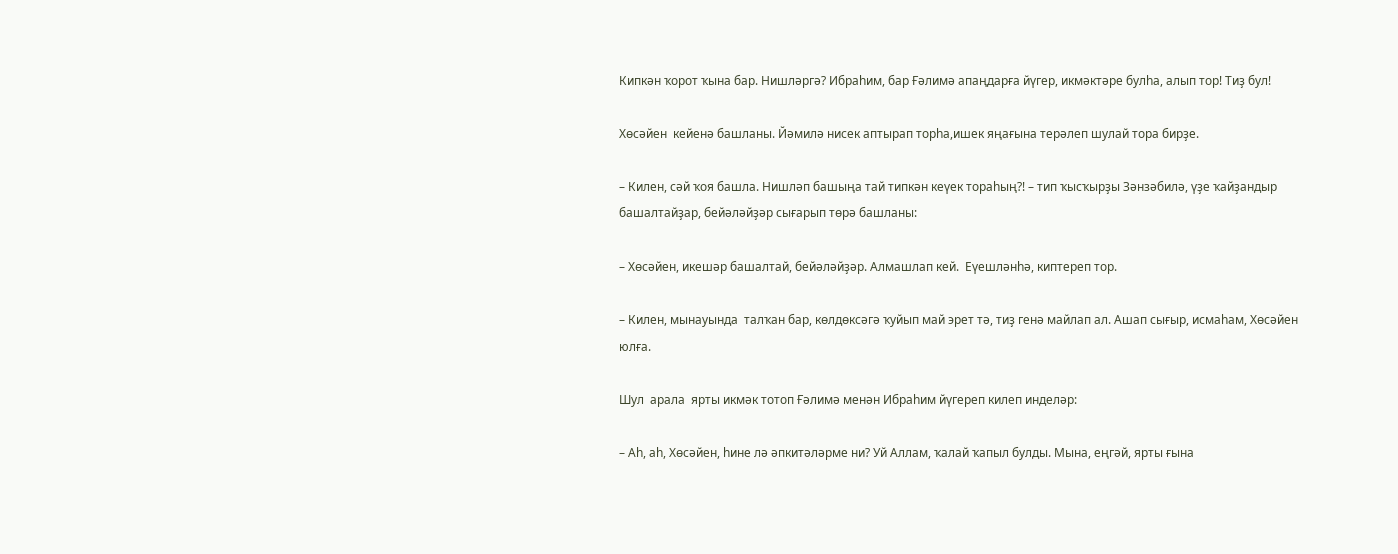Кипкән ҡорот ҡына бар. Нишләргә? Ибраһим, бар Ғәлимә апаңдарға йүгер, икмәктәре булһа, алып тор! Тиҙ бул!

Хөсәйен  кейенә башланы. Йәмилә нисек аптырап торһа,ишек яңағына терәлеп шулай тора бирҙе.

– Килен, сәй ҡоя башла. Нишләп башыңа тай типкән кеүек тораһың?! – тип ҡысҡырҙы Зәнзәбилә, үҙе ҡайҙандыр башалтайҙар, бейәләйҙәр сығарып төрә башланы:

– Хөсәйен, икешәр башалтай, бейәләйҙәр. Алмашлап кей.  Еүешләнһә, киптереп тор.

– Килен, мынауында  талҡан бар, көлдөксәгә ҡуйып май эрет тә, тиҙ генә майлап ал. Ашап сығыр, исмаһам, Хөсәйен  юлға.

Шул  арала  ярты икмәк тотоп Ғәлимә менән Ибраһим йүгереп килеп инделәр:

– Аһ, аһ, Хөсәйен, һине лә әпкитәләрме ни? Уй Аллам, ҡалай ҡапыл булды. Мына, еңгәй, ярты ғына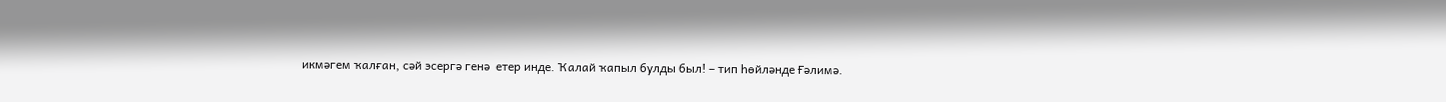икмәгем ҡалған, сәй эсергә генә  етер инде. Ҡалай ҡапыл булды был! – тип һөйләнде Ғәлимә.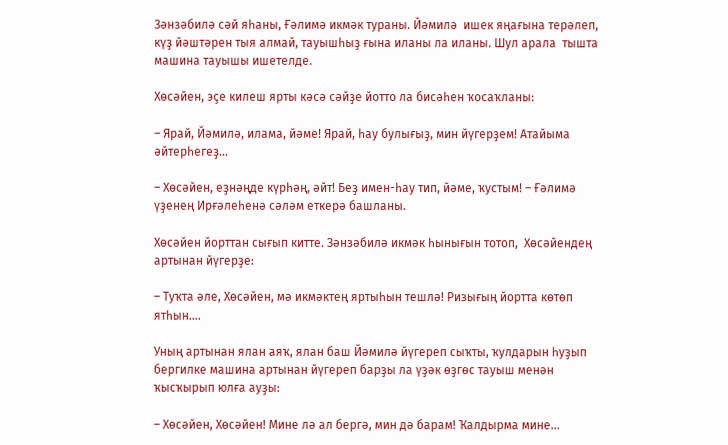Зәнзәбилә сәй яһаны, Ғәлимә икмәк тураны. Йәмилә  ишек яңағына терәлеп, күҙ йәштәрен тыя алмай, тауышһыҙ ғына иланы ла иланы. Шул арала  тышта машина тауышы ишетелде.

Хөсәйен, эҫе килеш ярты кәсә сәйҙе йотто ла бисәһен ҡосаҡланы:

– Ярай, Йәмилә, илама, йәме! Ярай, һау булығыҙ, мин йүгерҙем! Атайыма әйтерһегеҙ...

– Хөсәйен, еҙнәңде күрһәң, әйт! Беҙ имен-һау тип, йәме, ҡустым! – Ғәлимә  үҙенең Ирғәлеһенә сәләм еткерә башланы.

Хөсәйен йорттан сығып китте. Зәнзәбилә икмәк һынығын тотоп,  Хөсәйендең артынан йүгерҙе:

– Туҡта әле, Хөсәйен, мә икмәктең яртыһын тешлә! Ризығың йортта көтөп ятһын....

Уның артынан ялан аяҡ, ялан баш Йәмилә йүгереп сыҡты, ҡулдарын һуҙып бергилке машина артынан йүгереп барҙы ла үҙәк өҙгөс тауыш менән ҡысҡырып юлға ауҙы:

– Хөсәйен, Хөсәйен! Мине лә ал бергә, мин дә барам! Ҡалдырма мине...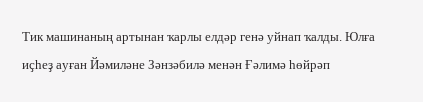Тик машинаның артынан ҡарлы елдәр генә уйнап ҡалды. Юлға иҫһеҙ ауған Йәмиләне Зәнзәбилә менән Ғәлимә һөйрәп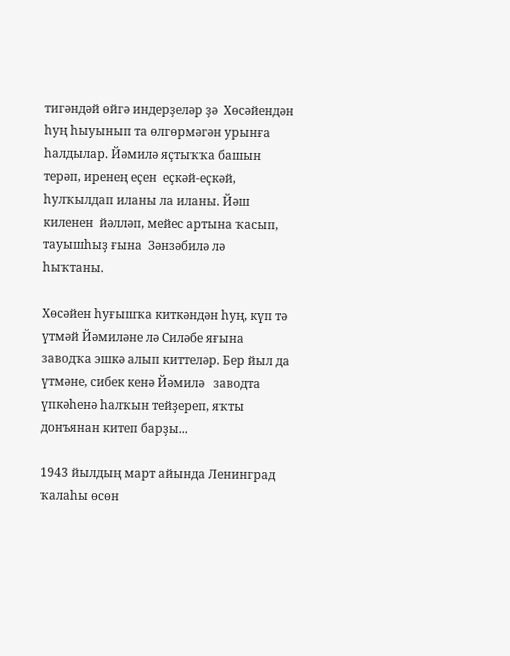тигәндәй өйгә индерҙеләр ҙә  Хөсәйендән һуң һыуынып та өлгөрмәгән урынға һалдылар. Йәмилә яҫтыҡҡа башын терәп, иренең еҫен  еҫкәй-еҫкәй, һулҡылдап иланы ла иланы. Йәш киленен  йәлләп, мейес артына ҡасып, тауышһыҙ ғына  Зәнзәбилә лә   һыҡтаны.

Хөсәйен һуғышҡа киткәндән һуң, күп тә үтмәй Йәмиләне лә Силәбе яғына заводҡа эшкә алып киттеләр. Бер йыл да үтмәне, сибек кенә Йәмилә   заводта үпкәһенә һалҡын тейҙереп, яҡты донъянан китеп барҙы...

1943 йылдың март айында Ленинград ҡалаһы өсөн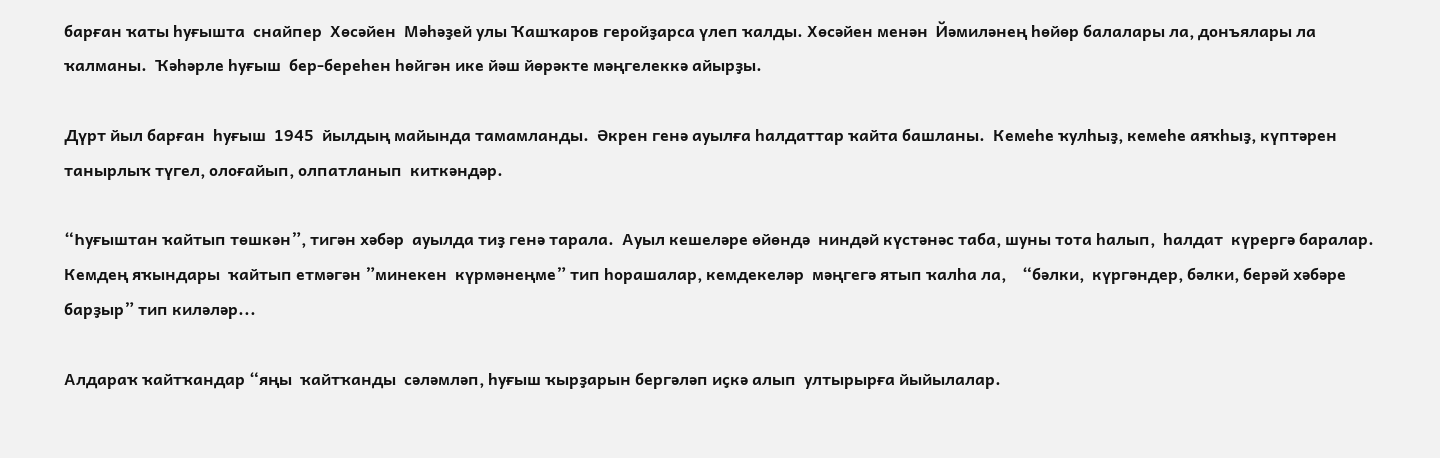барған ҡаты һуғышта  снайпер  Хөсәйен  Мәһәҙей улы Ҡашҡаров геройҙарса үлеп ҡалды. Хөсәйен менән  Йәмиләнең һөйөр балалары ла, донъялары ла ҡалманы.  Ҡәһәрле һуғыш  бер-береһен һөйгән ике йәш йөрәкте мәңгелеккә айырҙы.

Дүрт йыл барған  һуғыш  1945  йылдың майында тамамланды.  Әкрен генә ауылға һалдаттар ҡайта башланы.  Кемеһе ҡулһыҙ, кемеһе аяҡһыҙ, күптәрен танырлыҡ түгел, олоғайып, олпатланып  киткәндәр.

“Һуғыштан ҡайтып төшкән”, тигән хәбәр  ауылда тиҙ генә тарала.  Ауыл кешеләре өйөндә  ниндәй күстәнәс таба, шуны тота һалып,  һалдат  күрергә баралар. Кемдең яҡындары  ҡайтып етмәгән ”минекен  күрмәнеңме” тип һорашалар, кемдекеләр  мәңгегә ятып ҡалһа ла,    “бәлки,  күргәндер, бәлки, берәй хәбәре барҙыр” тип киләләр...

Алдараҡ ҡайтҡандар “яңы  ҡайтҡанды  сәләмләп, һуғыш ҡырҙарын бергәләп иҫкә алып  ултырырға йыйылалар.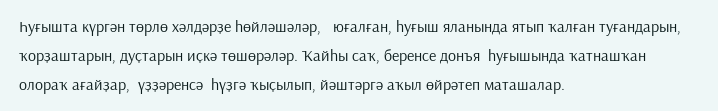Һуғышта күргән төрлө хәлдәрҙе һөйләшәләр,   юғалған, һуғыш яланында ятып ҡалған туғандарын, ҡорҙаштарын, дуҫтарын иҫкә төшөрәләр. Ҡайһы саҡ, беренсе донъя  һуғышында ҡатнашҡан олораҡ ағайҙар,  үҙҙәренсә  һүҙгә ҡыҫылып, йәштәргә аҡыл өйрәтеп маташалар.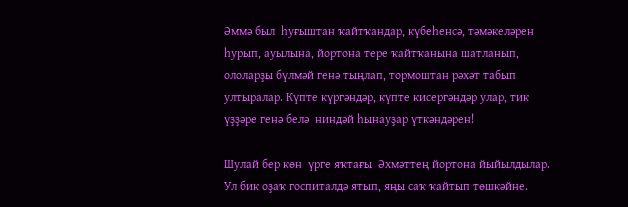Әммә был  һуғыштан ҡайтҡандар, күбеһенсә, тәмәкеләрен һурып, ауылына, йортона тере ҡайтҡанына шатланып, ололарҙы бүлмәй генә тыңлап, тормоштан рәхәт табып  ултыралар. Күпте күргәндәр, күпте кисергәндәр улар, тик үҙҙәре генә белә  ниндәй һынауҙар үткәндәрен!

Шулай бер көн  үрге яҡтағы  Әхмәттең йортона йыйылдылар. Ул бик оҙаҡ госпиталдә ятып, яңы саҡ ҡайтып төшкәйне.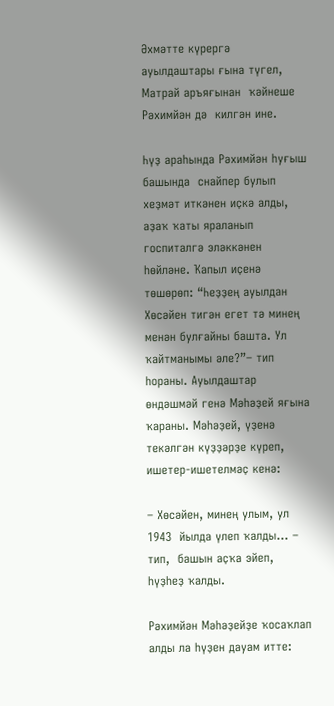Әхмәтте күрергә ауылдаштары ғына түгел, Матрай аръяғынан  ҡәйнеше  Рәхимйән дә  килгән ине.

Һүҙ араһында Рәхимйән һуғыш башында  снайпер булып хеҙмәт иткәнен иҫкә алды, аҙаҡ ҡаты яраланып госпиталгә эләккәнен һөйләне. Ҡапыл иҫенә төшөрөп: “Һеҙҙең ауылдан Хөсәйен тигән егет тә минең менән булғайны башта. Ул ҡайтманымы әле?”– тип һораны. Ауылдаштар өндәшмәй генә Мәһәҙей яғына ҡараны. Мәһәҙей, үҙенә текәлгән күҙҙәрҙе күреп, ишетер-ишетелмәҫ кенә:

– Хөсәйен, минең улым, ул 1943  йылда үлеп ҡалды... – тип,  башын аҫҡа эйеп, һүҙһеҙ ҡалды.

Рәхимйән Мәһәҙейҙе ҡосаҡлап алды ла һүҙен дауам итте: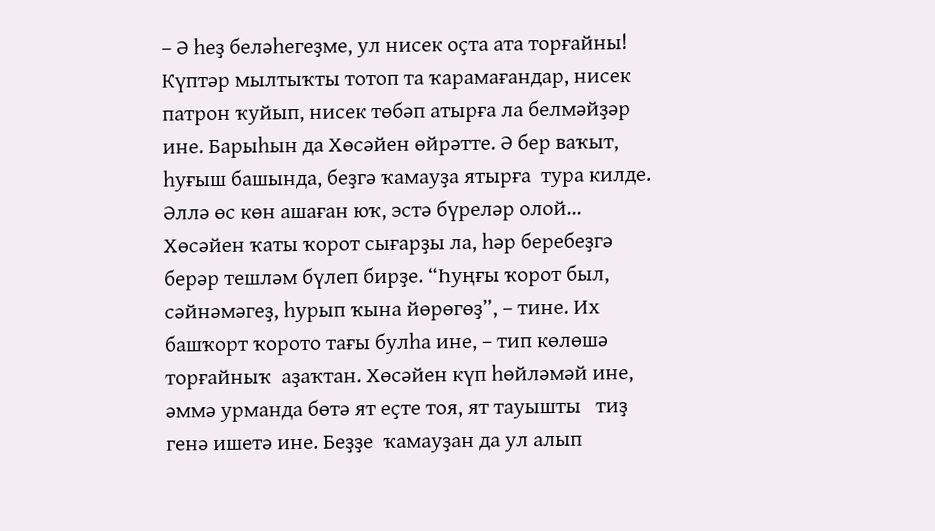– Ә һеҙ беләһегеҙме, ул нисек оҫта ата торғайны! Күптәр мылтыҡты тотоп та ҡарамағандар, нисек патрон ҡуйып, нисек төбәп атырға ла белмәйҙәр ине. Барыһын да Хөсәйен өйрәтте. Ә бер ваҡыт, һуғыш башында, беҙгә ҡамауҙа ятырға  тура килде. Әллә өс көн ашаған юҡ, эстә бүреләр олой... Хөсәйен ҡаты ҡорот сығарҙы ла, һәр беребеҙгә берәр тешләм бүлеп бирҙе. “Һуңғы ҡорот был, сәйнәмәгеҙ, һурып ҡына йөрөгөҙ”, – тине. Их башҡорт ҡорото тағы булһа ине, – тип көлөшә торғайныҡ  аҙаҡтан. Хөсәйен күп һөйләмәй ине, әммә урманда бөтә ят еҫте тоя, ят тауышты   тиҙ генә ишетә ине. Беҙҙе  ҡамауҙан да ул алып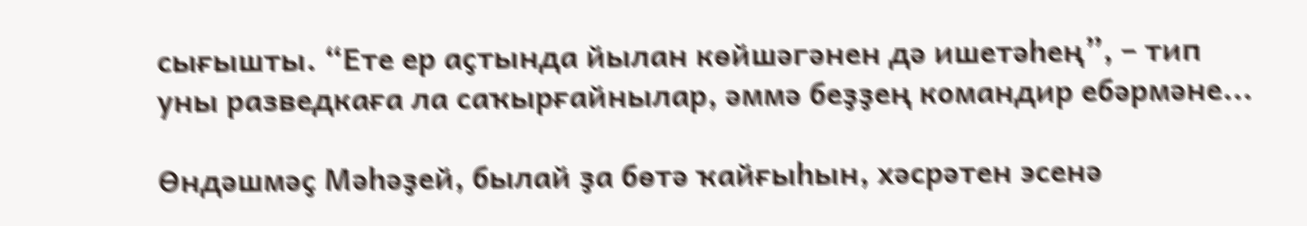сығышты. “Ете ер аҫтында йылан көйшәгәнен дә ишетәһең”, – тип уны разведкаға ла саҡырғайнылар, әммә беҙҙең командир ебәрмәне...

Өндәшмәҫ Мәһәҙей, былай ҙа бөтә ҡайғыһын, хәсрәтен эсенә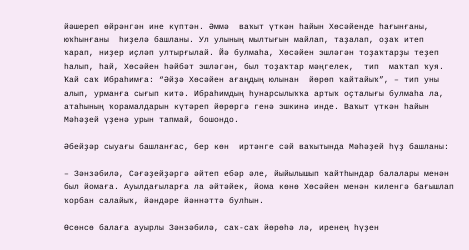йәшереп өйрәнгән ине күптән. Әммә  ваҡыт үткән һайын Хөсәйенде һағынғаны, юҡһынғаны  һиҙелә башланы. Ул улының мылтығын майлап, таҙалап, оҙаҡ итеп ҡарап, ниҙер иҫләп ултырғылай. Йә булмаһа, Хөсәйен эшләгән тоҙаҡтарҙы теҙеп һалып, һай, Хөсәйен һәйбәт эшләгән, был тоҙаҡтар мәңгелек,  тип  маҡтап ҡуя. Ҡай саҡ Ибраһимға: “Әйҙә Хөсәйен ағаңдың юлынан  йөрөп ҡайтайыҡ”, – тип уны  алып, урманға сығып китә. Ибраһимдың һунарсылыҡҡа артыҡ оҫталығы булмаһа ла, атаһының ҡорамалдарын күтәреп йөрөргә генә эшкинә инде. Ваҡыт үткән һайын Мәһәҙей үҙенә урын тапмай, бошондо.

Әбейҙәр сыуағы башланғас, бер көн  иртәнге сәй ваҡытында Мәһәҙей һүҙ башланы:

– Зәнзәбилә, Сәғәҙейҙәргә әйтеп ебәр әле, йыйылышып ҡайтһындар балалары менән был йомаға. Ауылдағыларға ла әйтәйек, йома көнө Хөсәйен менән киленгә бағышлап ҡорбан салайыҡ, йәндәре йәннәттә булһын.

Өсөнсө балаға ауырлы Зәнзәбилә, саҡ-саҡ йөрөһә лә, иренең һүҙен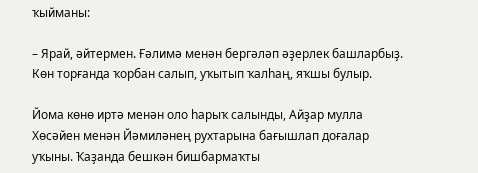ҡыйманы:

– Ярай, әйтермен. Ғәлимә менән бергәләп әҙерлек башларбыҙ. Көн торғанда ҡорбан салып, уҡытып ҡалһаң, яҡшы булыр.

Йома көнө иртә менән оло һарыҡ салынды, Айҙар мулла  Хөсәйен менән Йәмиләнең рухтарына бағышлап доғалар уҡыны. Ҡаҙанда бешкән бишбармаҡты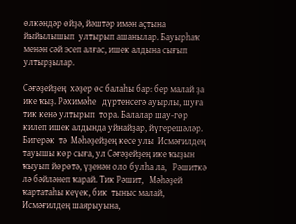өлкәндәр өйҙә, йәштәр имән аҫтына йыйылышып  ултырып ашанылар. Бауырһаҡ менән сәй эсеп алғас, ишек алдына сығып ултырҙылар.

Сәғәҙейҙең  хәҙер өс балаһы бар: бер малай ҙа  ике ҡыҙ. Рәхимәһе   дүртенсегә ауырлы, шуға тик кенә ултырып  тора. Балалар шау-гөр килеп ишек алдында уйнайҙар, йүгерешәләр. Бигерәк  тә  Мәһәҙейҙең кесе улы  Исмәғилдең тауышы көр сыға, ул Сәғәҙейҙең ике ҡыҙын ҡыуып йөрөтә, үҙенән оло булһа ла,   Рәшиткә лә бәйләнеп ҡарай. Тик Рәшит,   Мәһәҙей ҡартатаһы кеүек, бик  тыныс малай, Исмәғилдең шаярыуына,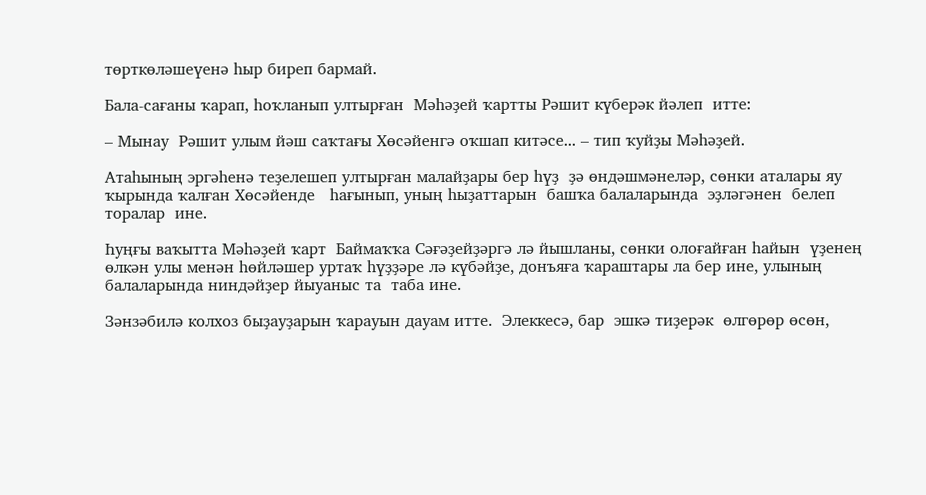төрткөләшеүенә һыр биреп бармай.

Бала-сағаны ҡарап, һоҡланып ултырған  Мәһәҙей ҡартты Рәшит күберәк йәлеп  итте:

– Мынау  Рәшит улым йәш саҡтағы Хөсәйенгә оҡшап китәсе... – тип ҡуйҙы Мәһәҙей.

Атаһының эргәһенә теҙелешеп ултырған малайҙары бер һүҙ  ҙә өндәшмәнеләр, сөнки аталары яу ҡырында ҡалған Хөсәйенде   һағынып, уның һыҙаттарын  башҡа балаларында  эҙләгәнен  белеп торалар  ине.

Һуңғы ваҡытта Мәһәҙей ҡарт  Баймаҡҡа Сәғәҙейҙәргә лә йышланы, сөнки олоғайған һайын  үҙенең өлкән улы менән һөйләшер уртаҡ һүҙҙәре лә күбәйҙе, донъяға ҡараштары ла бер ине, улының балаларында ниндәйҙер йыуаныс та  таба ине.

Зәнзәбилә колхоз быҙауҙарын ҡарауын дауам итте.  Элеккесә, бар  эшкә тиҙерәк  өлгөрөр өсөн,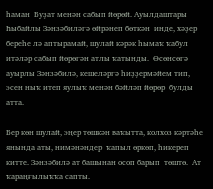һаман  Буҙат менән сабып йөрөй. Ауылдаштары Һыбайлы Зәнзәбиләгә өйрәнеп бөткән  инде, хәҙер береһе лә аптырамай, шулай кәрәк һымаҡ ҡабул итәләр сабып йөрөгән атлы ҡатынды.  Өсөнсөгә ауырлы Зәнзәбилә, кешеләргә һиҙҙермәйем тип, эсен ныҡ итеп яулыҡ менән бәйләп йөрөр  булды атта.

Бер көн шулай, эңер төшкән ваҡытта, колхоз кәртәһе янында аты, нимәнәндер  ҡапыл өркөп, һикереп китте. Зәнзәбилә ат башынан осоп барып  төштө.  Ат ҡараңғылыҡҡа сапты.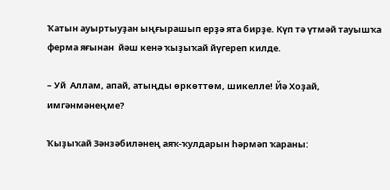Ҡатын ауыртыуҙан ыңғырашып ерҙә ята бирҙе. Күп тә үтмәй тауышҡа ферма яғынан  йәш кенә ҡыҙыҡай йүгереп килде.

– Уй  Аллам, апай, атыңды өркөттөм, шикелле! Йә Хоҙай, имгәнмәнеңме?

Ҡыҙыҡай Зәнзәбиләнең аяҡ-ҡулдарын һәрмәп ҡараны: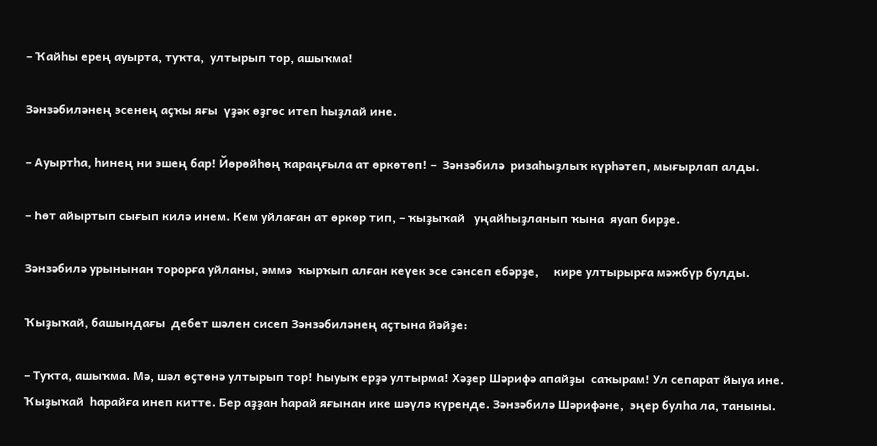– Ҡайһы ерең ауырта, туҡта,  ултырып тор, ашыҡма!

Зәнзәбиләнең эсенең аҫҡы яғы  үҙәк өҙгөс итеп һыҙлай ине.

– Ауыртһа, һинең ни эшең бар! Йөрөйһөң ҡараңғыла ат өркөтөп! –  Зәнзәбилә  ризаһыҙлыҡ күрһәтеп, мығырлап алды.

– Һөт айыртып сығып килә инем. Кем уйлаған ат өркөр тип, – ҡыҙыҡай   уңайһыҙланып ҡына  яуап бирҙе.

Зәнзәбилә урынынан торорға уйланы, әммә  ҡырҡып алған кеүек эсе сәнсеп ебәрҙе,     кире ултырырға мәжбүр булды.

Ҡыҙыҡай, башындағы  дебет шәлен сисеп Зәнзәбиләнең аҫтына йәйҙе:

– Туҡта, ашыҡма. Мә, шәл өҫтөнә ултырып тор! Һыуыҡ ерҙә ултырма! Хәҙер Шәрифә апайҙы  саҡырам! Ул сепарат йыуа ине. Ҡыҙыҡай  һарайға инеп китте. Бер аҙҙан һарай яғынан ике шәүлә күренде. Зәнзәбилә Шәрифәне,  эңер булһа ла, таныны.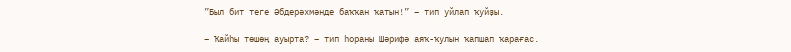”Был бит теге Әбдерәхмәнде баҡҡан ҡатын!” – тип уйлап ҡуйҙы.

– Ҡайһы төшөң ауырта? – тип һораны Шәрифә аяҡ-ҡулын ҡапшап ҡарағас.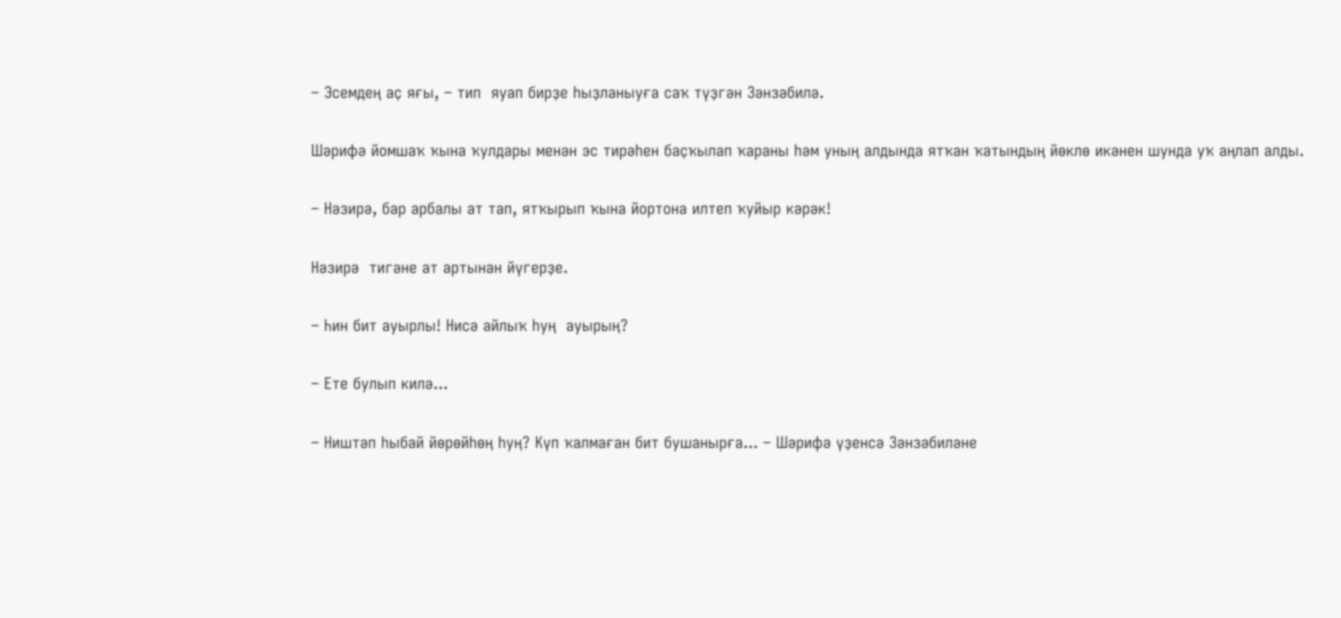– Эсемдең аҫ яғы, – тип  яуап бирҙе һыҙланыуға саҡ түҙгән Зәнзәбилә.

Шәрифә йомшаҡ ҡына ҡулдары менән эс тирәһен баҫҡылап ҡараны һәм уның алдында ятҡан ҡатындың йөклө икәнен шунда уҡ аңлап алды.

– Нәзирә, бар арбалы ат тап, ятҡырып ҡына йортона илтеп ҡуйыр кәрәк!

Нәзирә  тигәне ат артынан йүгерҙе.

– Һин бит ауырлы! Нисә айлыҡ һуң  ауырың?

– Ете булып килә...

– Ништәп һыбай йөрөйһөң һуң? Күп ҡалмаған бит бушанырға... – Шәрифә үҙенсә Зәнзәбиләне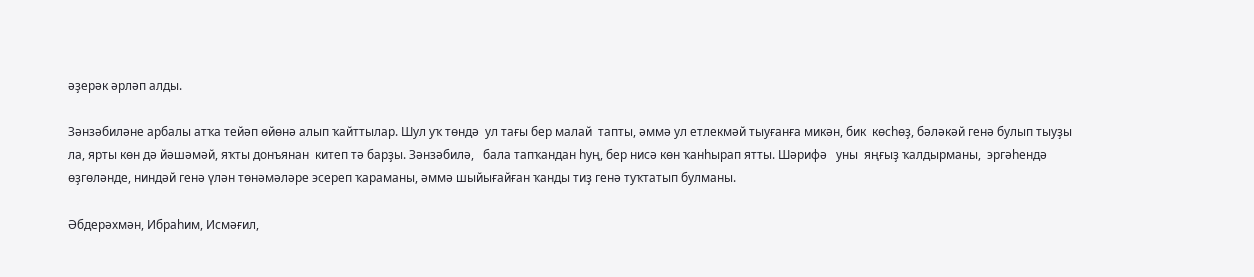әҙерәк әрләп алды.

Зәнзәбиләне арбалы атҡа тейәп өйөнә алып ҡайттылар. Шул уҡ төндә  ул тағы бер малай  тапты, әммә ул етлекмәй тыуғанға микән, бик  көсһөҙ, бәләкәй генә булып тыуҙы ла, ярты көн дә йәшәмәй, яҡты донъянан  китеп тә барҙы. Зәнзәбилә,   бала тапҡандан һуң, бер нисә көн ҡанһырап ятты. Шәрифә   уны  яңғыҙ ҡалдырманы,  эргәһендә өҙгөләнде, ниндәй генә үлән төнәмәләре эсереп ҡараманы, әммә шыйығайған ҡанды тиҙ генә туҡтатып булманы.

Әбдерәхмән, Ибраһим, Исмәғил,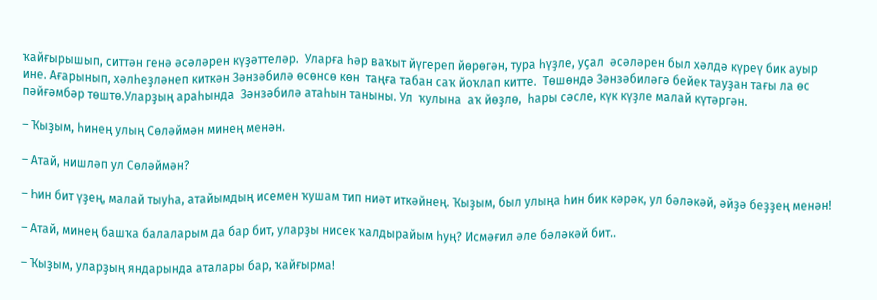ҡайғырышып, ситтән генә әсәләрен күҙәттеләр.  Уларға һәр ваҡыт йүгереп йөрөгән, тура һүҙле, уҫал  әсәләрен был хәлдә күреү бик ауыр  ине. Ағарынып, хәлһеҙләнеп киткән Зәнзәбилә өсөнсө көн  таңға табан саҡ йоҡлап китте.  Төшөндә Зәнзәбиләгә бейек тауҙан тағы ла өс пәйғәмбәр төштө.Уларҙың араһында  Зәнзәбилә атаһын таныны. Ул  ҡулына  аҡ йөҙлө,  һары сәсле, күк күҙле малай күтәргән.

– Ҡыҙым, һинең улың Сөләймән минең менән.

– Атай, нишләп ул Сөләймән?

– Һин бит үҙең, малай тыуһа, атайымдың исемен ҡушам тип ниәт иткәйнең. Ҡыҙым, был улыңа һин бик кәрәк, ул бәләкәй, әйҙә беҙҙең менән!

– Атай, минең башҡа балаларым да бар бит, уларҙы нисек ҡалдырайым һуң? Исмәғил әле бәләкәй бит..

– Ҡыҙым, уларҙың яндарында аталары бар, ҡайғырма!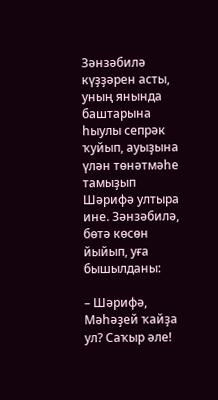Зәнзәбилә күҙҙәрен асты, уның янында баштарына һыулы сепрәк ҡуйып, ауыҙына үлән төнәтмәһе тамыҙып   Шәрифә ултыра ине. Зәнзәбилә, бөтә көсөн йыйып, уға бышылданы:

– Шәрифә, Мәһәҙей ҡайҙа ул? Саҡыр әле!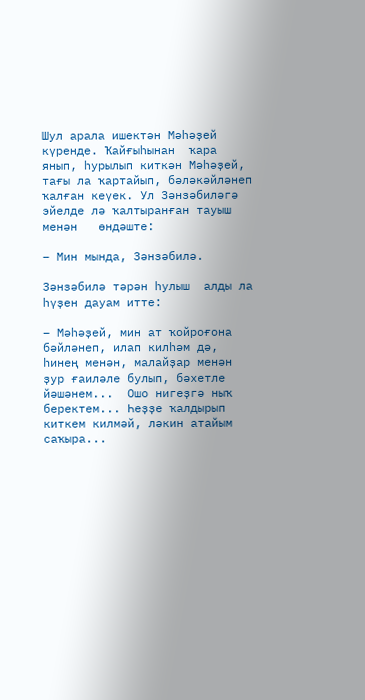Шул арала ишектән Мәһәҙей күренде. Ҡайғыһынан  ҡара янып, һурылып киткән Мәһәҙей, тағы ла ҡартайып, бәләкәйләнеп ҡалған кеүек. Ул Зәнзәбиләгә эйелде лә ҡалтыранған тауыш менән   өндәште:

– Мин мында, Зәнзәбилә.

Зәнзәбилә тәрән һулыш  алды ла  һүҙен дауам итте:

– Мәһәҙей, мин ат ҡойроғона бәйләнеп, илап килһәм дә, һинең менән, малайҙар менән  ҙур ғаиләле булып, бәхетле йәшәнем...  Ошо нигеҙгә ныҡ  беректем... Һеҙҙе ҡалдырып киткем килмәй, ләкин атайым саҡыра...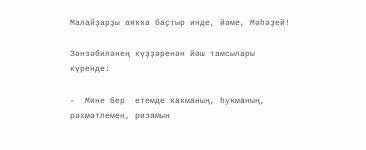Малайҙарҙы аяҡҡа баҫтыр инде, йәме, Мәһәҙей!

Зәнзәбиләнең күҙҙәренән йәш тамсылары  күренде:

–  Мине бер  етемде ҡаҡманың, һуҡманың,  рәхмәтлемен, ризамын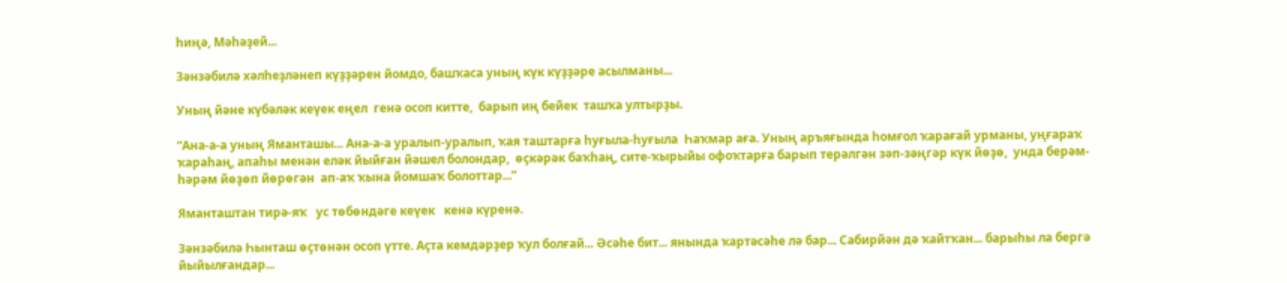һиңә, Мәһәҙей...

Зәнзәбилә хәлһеҙләнеп күҙҙәрен йомдо, башҡаса уның күк күҙҙәре асылманы...

Уның йәне күбәләк кеүек еңел  генә осоп китте,  барып иң бейек  ташҡа ултырҙы.

“Ана-а-а уның Яманташы... Ана-а-а уралып-уралып, ҡая таштарға һуғыла-һуғыла  Һаҡмар аға. Уның аръяғында һомғол ҡарағай урманы, уңғараҡ ҡараһаң, апаһы менән еләк йыйған йәшел болондар,  өҫкәрәк баҡһаң, сите-ҡырыйы офоҡтарға барып терәлгән зәп-зәңгәр күк йөҙө,  унда берәм-һәрәм йөҙөп йөрөгән  ап-аҡ ҡына йомшаҡ болоттар...”

Яманташтан тирә-яҡ   ус төбөндәге кеүек   кенә күренә.

Зәнзәбилә Һынташ өҫтөнән осоп үтте. Аҫта кемдәрҙер ҡул болғай... Әсәһе бит... янында ҡартәсәһе лә бар... Сабирйән дә ҡайтҡан... барыһы ла бергә йыйылғандар...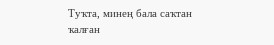Туҡта, минең бала саҡтан ҡалған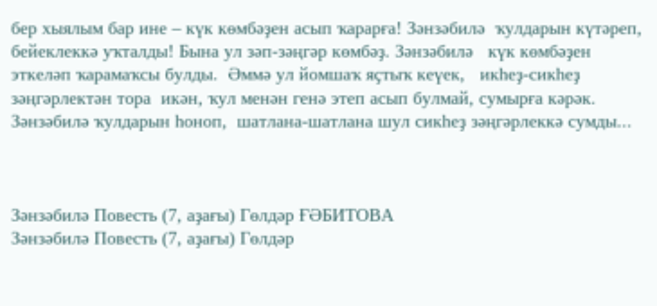бер хыялым бар ине – күк көмбәҙен асып ҡарарға! Зәнзәбилә  ҡулдарын күтәреп, бейеклеккә уҡталды! Бына ул зәп-зәңгәр көмбәҙ. Зәнзәбилә   күк көмбәҙен эткеләп ҡарамаҡсы булды.  Әммә ул йомшаҡ яҫтыҡ кеүек,   икһеҙ-сикһеҙ зәңгәрлектән тора  икән, ҡул менән генә этеп асып булмай, сумырға кәрәк.  Зәнзәбилә ҡулдарын һоноп,  шатлана-шатлана шул сикһеҙ зәңгәрлеккә сумды...



Зәнзәбилә Повесть (7, аҙағы) Гөлдәр ҒӘБИТОВА
Зәнзәбилә Повесть (7, аҙағы) Гөлдәр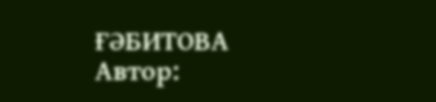ҒӘБИТОВА
Автор: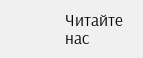Читайте нас